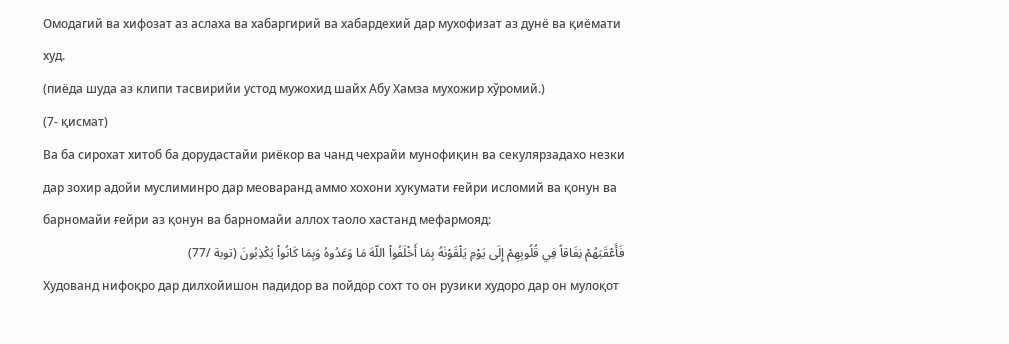Омодагий ва хифозат аз аслаха ва хабаргирий ва хабардехий дар мухофизат аз дунё ва қиёмати худ.
(пиёда шуда аз клипи тасвирийи устод мужохид шайх Абу Хамза мухожир хўромий.)
(7- қисмат)
Ва ба сирохат хитоб ба дорудастайи риёкор ва чанд чехрайи мунофиқин ва секулярзадахо незки дар зохир адойи муслиминро дар меоваранд аммо хохони хукумати ғейри исломий ва қонун ва барномайи ғейри аз қонун ва барномайи аллох таоло хастанд мефармояд:
فَأَعْقَبَهُمْ نِفَاقاً فِي قُلُوبِهِمْ إِلَى يَوْمِ يَلْقَوْنَهُ بِمَا أَخْلَفُواْ اللّهَ مَا وَعَدُوهُ وَبِمَا كَانُواْ يَكْذِبُونَ (توبة /77)
Худованд нифоқро дар дилхойишон падидор ва пойдор сохт то он рузики худоро дар он мулоқот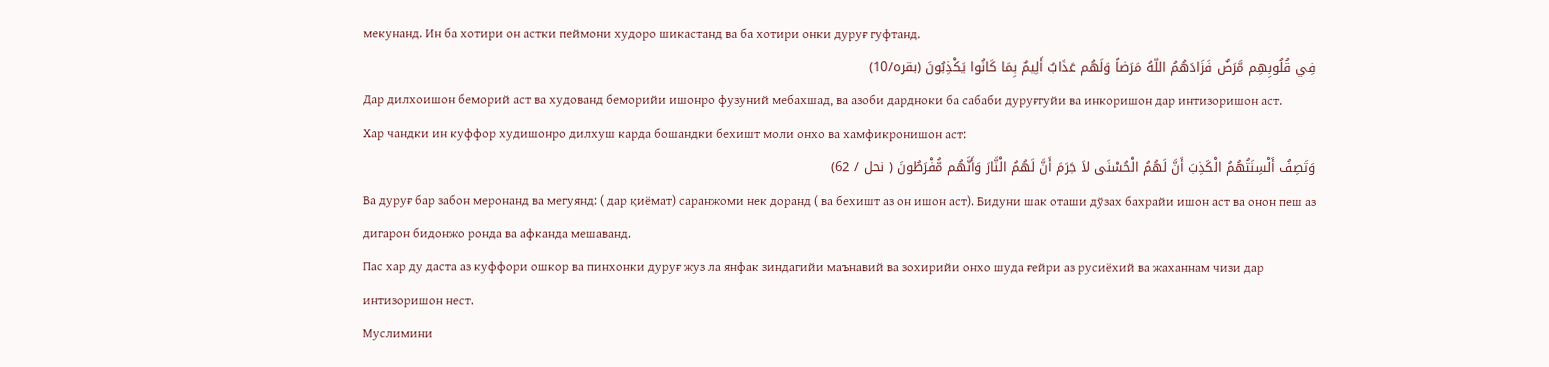мекунанд. Ин ба хотири он астки пеймони худоро шикастанд ва ба хотири онки дуруғ гуфтанд.
فِي قُلُوبِهِم مَّرَضٌ فَزَادَهُمُ اللّهُ مَرَضاً وَلَهُم عَذَابٌ أَلِيمٌ بِمَا كَانُوا يَكْذِبُونَ (بقره/10)
Дар дилхоишон беморий аст ва худованд беморийи ишонро фузуний мебахшад, ва азоби дардноки ба сабаби дуруғгуйи ва инкоришон дар интизоришон аст.
Хар чандки ин куффор худишонро дилхуш карда бошандки бехишт моли онхо ва хамфикронишон аст:
وَتَصِفُ أَلْسِنَتُهُمُ الْكَذِبَ أَنَّ لَهُمُ الْحُسْنَى لاَ جَرَمَ أَنَّ لَهُمُ الْنَّارَ وَأَنَّهُم مُّفْرَطُونَ ( نحل / 62)
Ва дуруғ бар забон меронанд ва мегуянд: ( дар қиёмат) саранжоми нек доранд ( ва бехишт аз он ишон аст). Бидуни шак оташи дўзах бахрайи ишон аст ва онон пеш аз дигарон бидонжо ронда ва афканда мешаванд.
Пас хар ду даста аз куффори ошкор ва пинхонки дуруғ жуз ла янфак зиндагийи маънавий ва зохирийи онхо шуда ғейри аз русиёхий ва жаханнам чизи дар интизоришон нест.
Муслимини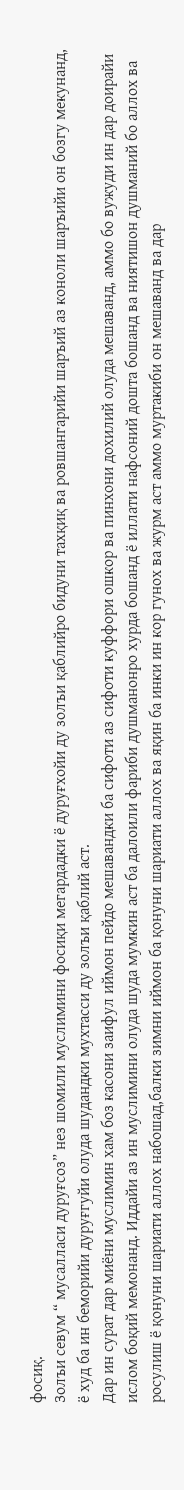фосиқ.
Золъи севум “ мусалласи дуруғсоз” нез шомили муслимини фосиқи мегардадки ё дуруғхойи ду золъи қаблийро бидуни тахқиқ ва ровшангарийи шаръий аз коноли шаръийи он бозгу мекунанд, ё худ ба ин беморийи дуруғгуйи олуда шудандки мухтасси ду золъи қаблий аст.
Дар ин сурат дар миёни муслимин хам боз касони заифул иймон пейдо мешавандки ба сифоти аз сифоти куффори ошкор ва пинхони дохилий олуда мешаванд, аммо бо вужуди ин дар доирайи ислом боқий мемонанд. Иддайи аз ин муслимини олуда шуда мумкин аст ба далоили фариби душманонро хурда бошанд ё иллати нафсоний дошта бошанд ва ниятишон душманий бо аллох ва росулиш ё қонуни шариати аллох набошад,балки зимни иймон ба қонуни шариати аллох ва яқин ба инки ин кор гунох ва журм аст аммо муртакиби он мешаванд ва дар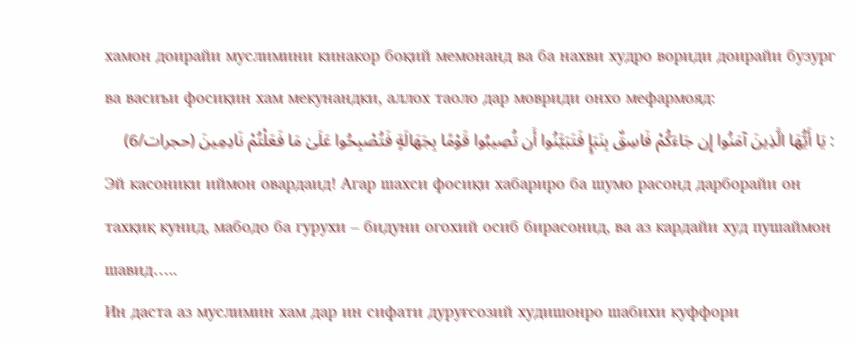хамон доирайи муслимини кинакор боқий мемонанд ва ба нахви худро вориди доирайи бузург ва васиъи фосиқин хам мекунандки, аллох таоло дар мовриди онхо мефармояд:
: يَا أَيُّهَا الَّذِينَ آمَنُوا إِن جَاءَكُمْ فَاسِقٌ بِنَبَإٍ فَتَبَيَّنُوا أَن تُصِيبُوا قَوْمًا بِجَهَالَةٍ فَتُصْبِحُوا عَلَىٰ مَا فَعَلْتُمْ نَادِمِينَ (حجرات/6)
Эй касоники иймон овардаид! Агар шахси фосиқи хабариро ба шумо расонд дарборайи он тахқиқ кунид, мабодо ба гурухи – бидуни огохий осиб бирасонид, ва аз кардайи худ пушаймон шавид…..
Ин даста аз муслимин хам дар ин сифати дуруғсозий худишонро шабихи куффори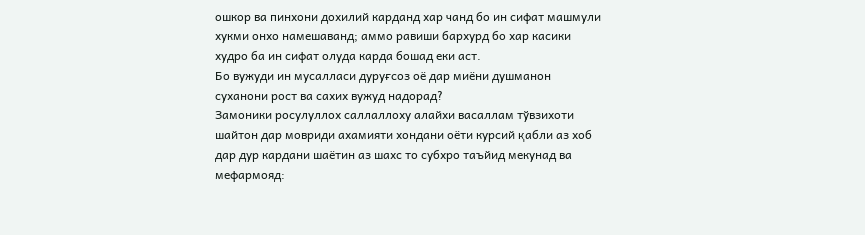ошкор ва пинхони дохилий карданд хар чанд бо ин сифат машмули хукми онхо намешаванд; аммо равиши бархурд бо хар касики худро ба ин сифат олуда карда бошад еки аст.
Бо вужуди ин мусалласи дуруғсоз оё дар миёни душманон суханони рост ва сахих вужуд надорад?
Замоники росулуллох саллаллоху алайхи васаллам тўвзихоти шайтон дар мовриди ахамияти хондани оёти курсий қабли аз хоб дар дур кардани шаётин аз шахс то субхро таъйид мекунад ва мефармояд: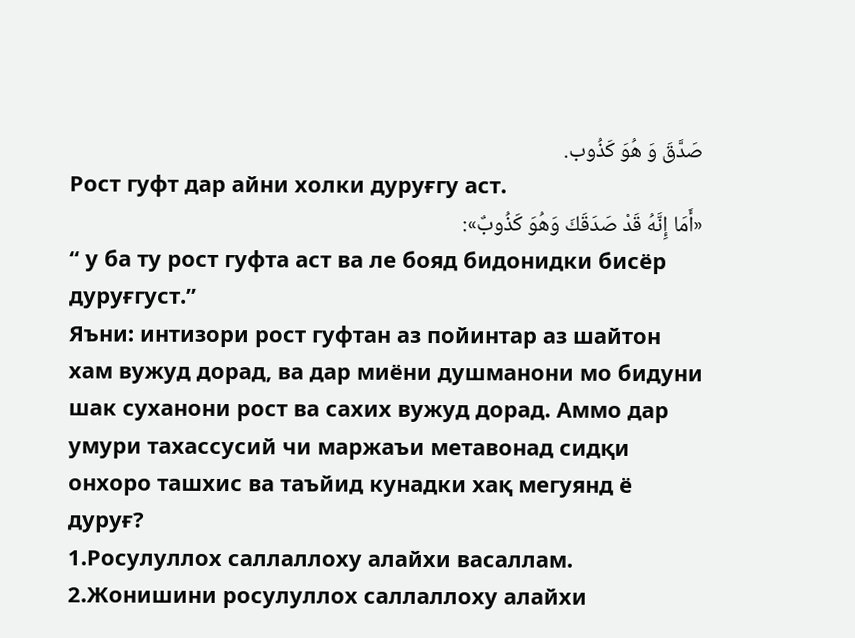صَدَّقَ وَ هُوَ كَذُوب.
Рост гуфт дар айни холки дуруғгу аст.
«أَمَا إِنَّهُ قَدْ صَدَقَكَ وَهُوَ كَذُوبٌ»:
“ у ба ту рост гуфта аст ва ле бояд бидонидки бисёр дуруғгуст.”
Яъни: интизори рост гуфтан аз пойинтар аз шайтон хам вужуд дорад, ва дар миёни душманони мо бидуни шак суханони рост ва сахих вужуд дорад. Аммо дар умури тахассусий чи маржаъи метавонад сидқи онхоро ташхис ва таъйид кунадки хақ мегуянд ё дуруғ?
1.Росулуллох саллаллоху алайхи васаллам.
2.Жонишини росулуллох саллаллоху алайхи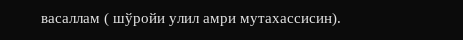васаллам ( шўройи улил амри мутахассисин).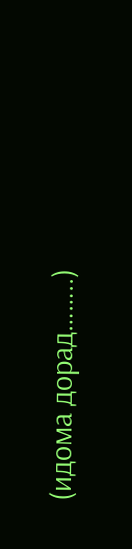(идома дорад……..)